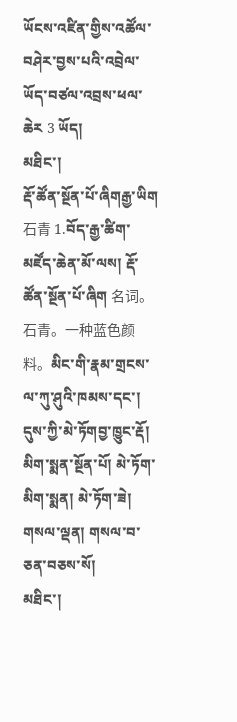ཡོངས་འཛིན་གྱིས་འཚོལ་བཤེར་བྱས་པའི་འབྲེལ་ཡོད་བཙལ་འབྲས་ཕལ་ཆེར 3 ཡོད།
མཐིང་།
རྡོ་ཚོན་སྔོན་པོ་ཞིགརྒྱ་ཡིག 石青 1.བོད་རྒྱ་ཚིག་མཛོད་ཆེན་མོ་ལས། རྡོ་ཚོན་སྔོན་པོ་ཞིག 名词。石青。一种蓝色颜料。མིང་གི་རྣམ་གྲངས་ལ་ཀུ་ཤུའི་ཁམས་དང་། དུས་ཀྱི་མེ་ཏོགབྱ་ཁྱུང་རྡོ། མིག་སྨན་སྔོན་པོ། མེ་ཏོག་མིག་སྨན། མེ་ཏོག་ཟེ། གསལ་ལྡན། གསལ་བ་ཅན་བཅས་སོ།
མཐིང་།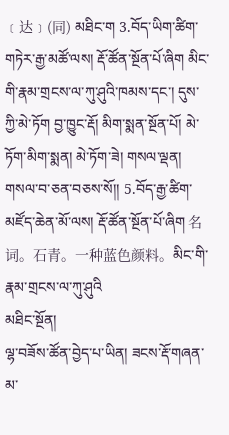﹝达﹞(同) མཐིང་ག 3.བོད་ཡིག་ཚིག་གཏེར་རྒྱ་མཚོ་ལས། རྡོ་ཚོན་སྔོན་པོ་ཞིག མིང་གི་རྣམ་གྲངས་ལ་ཀུ་ཤུའི་ཁམས་དང་། དུས་ཀྱི་མེ་ཏོག བྱ་ཁྱུང་རྡོ། མིག་སྨན་སྔོན་པོ། མེ་ཏོག་མིག་སྨན། མེ་ཏོག་ཟེ། གསལ་ལྡན། གསལ་བ་ཅན་བཅས་སོ།། 5.བོད་རྒྱ་ཚིག་མཛོད་ཆེན་མོ་ལས། རྡོ་ཚོན་སྔོན་པོ་ཞིག 名词。石青。一种蓝色颜料。མིང་གི་རྣམ་གྲངས་ལ་ཀུ་ཤུའི
མཐིང་སྔོན།
ལྷ་བཟོས་ཚོན་བྱེད་པ་ཡིན། ཟངས་རྡོ་གཞན་མ་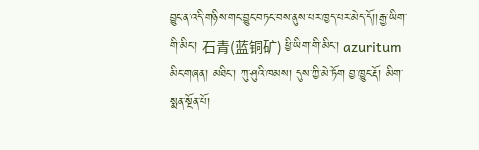བྱུང་ན་འདི་གཉིས་གང་བྱུང་བཏང་བས་ནུས་པར་ཁྱད་པར་མེད་དོ།།རྒྱ་ཡིག་གི་མིང་། 石青(蓝铜矿) ཕྱི་ཡིག་གི་མིང་། azuritum མིང་གཞན། མཐིང་། ཀུ་ཤུའི་ཁམས། དུས་ཀྱི་མེ་ཏོག བྱ་ཁྱུང་རྡོ། མིག་སྨན་སྔོན་པོ།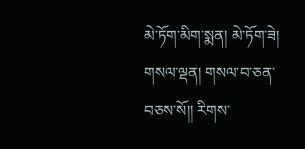མེ་ཏོག་མིག་སྨན། མེ་ཏོག་ཟེ། གསལ་ལྡན། གསལ་བ་ཅན་བཅས་སོ།། རིགས་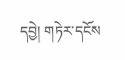དབྱེ། གཏེར་དངོས